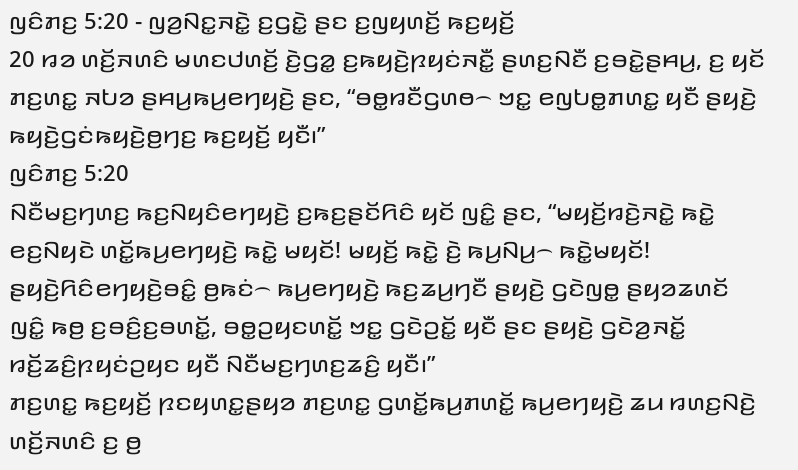ꤜꤢꤨꤊꤢ꤬ 5:20 - ꤜꤤ꤬ꤡꤢ꤭ꤏꤢꤧ꤭ ꤢ꤬ꤞꤢꤧ꤭ ꤔꤢ ꤢ꤬ꤜꤟꤛꤢꤩ꤬ ꤒꤢ꤬ꤟꤢꤩ꤬
20 ꤙꤤ ꤛꤢꤩ꤬ꤏꤛꤢꤨ ꤗꤛꤢꤓꤛꤢꤩ꤬ ꤢꤧ꤬ꤞꤤ꤭ ꤢ꤬ꤒꤟꤢꤧ꤬ꤐꤟꤢꤦꤏꤢꤪ꤭ ꤔꤛꤢ꤬ꤡꤢꤪ ꤢ꤬ꤋꤢꤧ꤭ꤔꤌꤣ꤬, ꤢ꤬ ꤟꤢꤩ ꤊꤢ꤬ꤛꤢ꤭ ꤏꤝꤤ ꤔꤌꤣ꤬ꤒꤣ꤬ꤕꤚꤟꤢꤧ꤬ ꤔꤢ, “ꤋꤥ꤭ꤙꤢꤪꤞꤛꤥ꤮ ꤠꤢ꤭ ꤕꤜꤝꤥ꤭ꤊꤛꤢ꤭ ꤟꤢꤪ ꤔꤟꤢꤧ꤬ ꤒꤟꤢꤧ꤬ꤞꤢꤦꤒꤟꤢꤧ꤬ꤥ꤬ꤚꤢ꤬ ꤒꤢ꤬ꤟꤢꤩ꤬ ꤟꤢꤪ꤯”
ꤜꤢꤨꤊꤢ꤬ 5:20
ꤡꤢꤪꤗꤢ꤬ꤚꤛꤢ꤬ ꤒꤢ꤬ꤡꤟꤢꤨꤕꤚꤟꤢꤧ꤬ ꤢ꤬ꤒꤢ꤬ꤔꤢꤩꤖꤢꤨ ꤟꤢꤩ ꤜꤢꤨ꤭ ꤔꤢ, “ꤗꤟꤢꤩ꤬ꤙꤢꤧ꤬ꤏꤢꤧ꤭ ꤒꤢꤧ꤭ ꤕꤢ꤬ꤡꤟꤢꤧ ꤛꤢꤩ꤭ꤒꤣ꤬ꤕꤚꤟꤢꤧ꤬ ꤒꤢꤧ꤭ ꤗꤟꤢꤩ! ꤗꤟꤢꤩ꤬ ꤒꤢꤧ꤭ ꤢꤧ꤬ ꤒꤣ꤬ꤡꤣ꤬꤮ ꤒꤢꤧ꤭ꤗꤟꤢꤩ! ꤔꤟꤢꤧ꤬ꤖꤢꤨꤕꤚꤟꤢꤧ꤬ꤋꤢꤨ꤭ ꤥ꤬ꤒꤢꤦ꤮ ꤒꤣ꤬ꤕꤚꤟꤢꤧ꤬ ꤒꤢ꤬ꤘꤣ꤬ꤚꤢꤪ ꤔꤟꤢꤧ꤬ ꤞꤢꤧꤜꤥ꤭ ꤔꤟꤤꤘꤛꤢꤩ ꤜꤢꤨ꤭ ꤒꤥ꤬ ꤢ꤬ꤋꤢꤨ꤬ꤢ꤬ꤋꤛꤢꤩ꤭, ꤋꤥ꤭ꤑꤟꤢꤛꤢꤩ꤭ ꤠꤢ꤭ ꤞꤢꤧꤑꤢꤩ꤭ ꤟꤢꤪ ꤔꤢ ꤔꤟꤢꤧ꤬ ꤞꤢꤧꤤ꤬ꤏꤢꤩ꤭ ꤙꤢꤩ꤬ꤘꤢꤨ꤬ꤐꤟꤢꤦꤑꤟꤢ ꤟꤢꤪ ꤡꤢꤪꤗꤢ꤬ꤚꤛꤢ꤬ꤘꤢꤨ꤬ ꤟꤢꤪ꤯”
ꤊꤢ꤬ꤛꤢ꤭ ꤒꤢ꤬ꤟꤢꤩ꤬ ꤐꤢꤟꤛꤢ꤭ꤔꤟꤤ ꤊꤢ꤬ꤛꤢ꤭ ꤞꤛꤢꤩ꤭ꤒꤣ꤬ꤊꤛꤢꤩ꤭ ꤒꤣ꤬ꤕꤚꤟꤢꤧ꤬ ꤘꤣ ꤙꤛꤢ꤬ꤡꤢꤧ꤬ ꤛꤢꤩ꤬ꤏꤛꤢꤨ ꤢ꤬ ꤥ꤬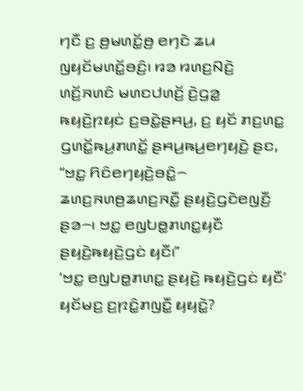ꤚꤢꤪ ꤢ꤬ ꤥ꤬ꤗꤛꤢꤩ꤭ꤥ꤬ ꤕꤚꤢꤧ ꤘꤣ ꤜꤟꤢꤩꤗꤛꤢꤩ꤭ꤋꤢꤨ꤬꤯ ꤙꤤ ꤙꤛꤢ꤬ꤡꤢꤧ꤬ ꤛꤢꤩ꤬ꤏꤛꤢꤨ ꤗꤛꤢꤓꤛꤢꤩ꤬ ꤢꤧ꤬ꤞꤤ꤭ ꤒꤟꤢꤧ꤬ꤐꤟꤢꤦ ꤢ꤬ꤋꤢꤧ꤭ꤔꤌꤣ꤬, ꤢ꤬ ꤟꤢꤩ ꤊꤢ꤬ꤛꤢ꤭ ꤞꤛꤢꤩ꤭ꤒꤣ꤬ꤊꤛꤢꤩ꤭ ꤔꤌꤣ꤬ꤒꤣ꤬ꤕꤚꤟꤢꤧ꤬ ꤔꤢ, “ꤠꤢ꤭ ꤖꤢꤨꤕꤚꤟꤢꤧ꤬ꤋꤢꤨ꤭꤮ ꤘꤛꤢ꤬ꤏꤛꤥ꤬ꤘꤛꤢ꤬ꤏꤢꤪ꤭ ꤔꤟꤢꤧ꤬ꤞꤢꤧꤕꤜꤢꤪ꤬ ꤔꤤ꤮꤯ ꤠꤢ꤭ ꤕꤜꤝꤥ꤭ꤊꤛꤢ꤭ꤟꤢꤪ ꤔꤟꤢꤧ꤬ꤒꤟꤢꤧ꤬ꤞꤢꤦ ꤟꤢꤪ꤯”
‘ꤠꤢ꤭ ꤕꤜꤝꤥ꤭ꤊꤛꤢ꤭ ꤔꤟꤢꤧ꤬ ꤒꤟꤢꤧ꤬ꤞꤢꤦ ꤟꤢꤪ’ ꤟꤢꤩꤗꤢ꤬ ꤢ꤬ꤐꤢꤨ꤭ꤊꤜꤢꤪ꤭ ꤟꤟꤢꤧ꤭?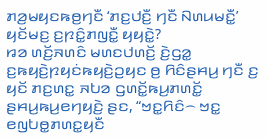ꤊꤤ꤬ꤗꤟꤢꤒꤥ꤬ꤚꤢꤪ ‘ꤊꤢ꤬ꤓꤢꤪ꤬ ꤚꤢꤪ ꤡꤛꤣꤗꤢꤪ꤭’ ꤟꤢꤩꤗꤢ꤬ ꤢ꤬ꤐꤢꤨ꤭ꤊꤜꤢꤪ꤭ ꤟꤟꤢꤧ꤭?
ꤙꤤ ꤛꤢꤩ꤬ꤏꤛꤢꤨ ꤗꤛꤢꤓꤛꤢꤩ꤬ ꤢꤧ꤬ꤞꤤ꤭ ꤢ꤬ꤒꤟꤢꤧ꤬ꤐꤟꤢꤦꤒꤟꤢꤧ꤬ꤑꤟꤢ ꤥ꤬ ꤖꤢꤨꤔꤌꤣ꤬ ꤚꤢꤪ ꤢ꤬ ꤟꤢꤩ ꤊꤢ꤬ꤛꤢ꤭ ꤏꤝꤤ ꤞꤛꤢꤩ꤭ꤒꤣ꤬ꤊꤛꤢꤩ꤭ ꤔꤌꤣ꤬ꤒꤣ꤬ꤕꤚꤟꤢꤧ꤬ ꤔꤢ, “ꤠꤢ꤭ꤖꤢꤨ꤮ ꤠꤢ꤭ ꤕꤜꤝꤥ꤭ꤊꤛꤢ꤭ꤟꤢꤪ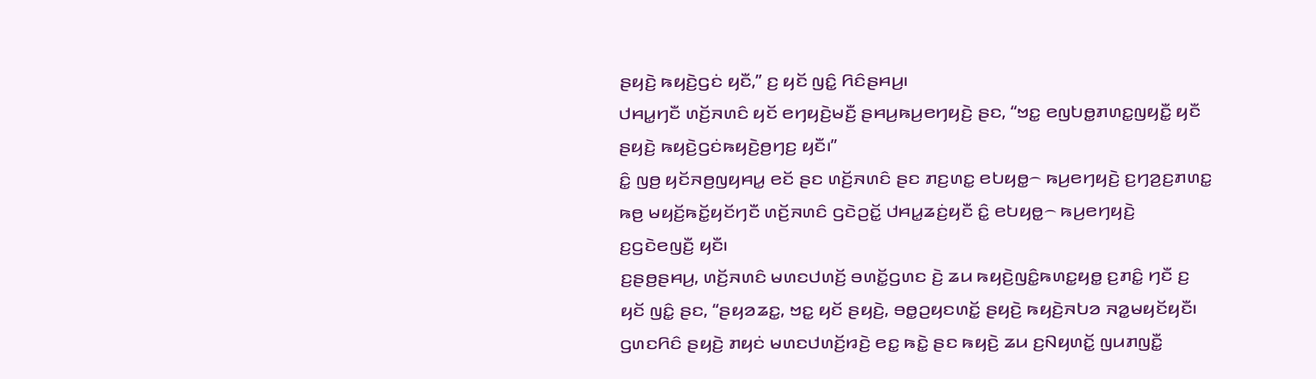ꤔꤟꤢꤧ꤬ ꤒꤟꤢꤧ꤬ꤞꤢꤦ ꤟꤢꤪ,” ꤢ꤬ ꤟꤢꤩ ꤜꤢꤨ꤭ ꤖꤢꤨꤔꤌꤣ꤬꤯
ꤓꤌꤣ꤭ꤚꤢꤪ ꤛꤢꤩ꤬ꤏꤛꤢꤨ ꤟꤢꤩ ꤕꤚꤟꤢꤧ꤬ꤗꤢꤪ꤬ ꤔꤌꤣ꤬ꤒꤣ꤬ꤕꤚꤟꤢꤧ꤬ ꤔꤢ, “ꤠꤢ꤭ ꤕꤜꤝꤥ꤭ꤊꤛꤢ꤭ꤜꤟꤢꤪ꤭ ꤟꤢꤪ ꤔꤟꤢꤧ꤬ ꤒꤟꤢꤧ꤬ꤞꤢꤦꤒꤟꤢꤧ꤬ꤥ꤬ꤚꤢ꤬ ꤟꤢꤪ꤯”
ꤢꤨ꤭ ꤜꤥ꤬ ꤟꤢꤩꤏꤥ꤬ꤜꤟꤌꤣ꤭ ꤕꤢꤩ ꤔꤢ ꤛꤢꤩ꤬ꤏꤛꤢꤨ ꤔꤢ ꤊꤢ꤬ꤛꤢ꤭ ꤕꤝꤟꤥ꤭꤮ ꤒꤣ꤬ꤕꤚꤟꤢꤧ꤬ ꤢ꤬ꤚꤤ꤬ꤢ꤬ꤊꤛꤢ꤭ ꤒꤥ꤬ ꤗꤟꤢꤩ꤬ꤒꤢꤩ꤭ꤟꤢꤩꤚꤢꤪ ꤛꤢꤩ꤬ꤏꤛꤢꤨ ꤞꤢꤧꤑꤢꤩ꤭ ꤓꤌꤣ꤭ꤘꤢꤦ꤬ꤟꤢꤪ ꤢꤨ꤭ ꤕꤝꤟꤥ꤭꤮ ꤒꤣ꤬ꤕꤚꤟꤢꤧ꤬ ꤢ꤬ꤞꤢꤧꤕꤜꤢꤪ꤬ ꤟꤢꤪ꤯
ꤢ꤬ꤔꤥ꤬ꤔꤌꤣ꤬, ꤛꤢꤩ꤬ꤏꤛꤢꤨ ꤗꤛꤢꤓꤛꤢꤩ꤬ ꤋꤛꤢꤩ꤭ꤞꤛꤢ ꤢꤧ꤬ ꤘꤣ ꤒꤟꤢꤧ꤬ꤜꤢꤨ꤭ꤒꤛꤢ꤭ꤟꤥ꤭ ꤢ꤬ꤊꤢꤨ꤭ ꤚꤢꤪ ꤢ꤬ ꤟꤢꤩ ꤜꤢꤨ꤭ ꤔꤢ, “ꤔꤟꤤꤘꤢ꤭, ꤠꤢ꤭ ꤟꤢꤩ ꤔꤟꤢꤧ꤬, ꤋꤥ꤭ꤑꤟꤢꤛꤢꤩ꤭ ꤔꤟꤢꤧ꤬ ꤒꤟꤢꤧ꤬ꤏꤝꤤ ꤏꤤ꤭ꤗꤟꤢꤩꤟꤢꤪ꤯ ꤞꤛꤢꤖꤢꤨ ꤔꤟꤢꤧ꤬ ꤊꤟꤢꤦ ꤗꤛꤢꤓꤛꤢꤩ꤬ꤙꤢꤧ꤬ ꤕꤢ꤭ ꤒꤢꤧ꤭ ꤔꤢ ꤒꤟꤢꤧ꤬ ꤘꤣ ꤢ꤬ꤡꤟꤛꤢꤩ꤭ ꤜꤣꤊꤜꤢꤪ꤭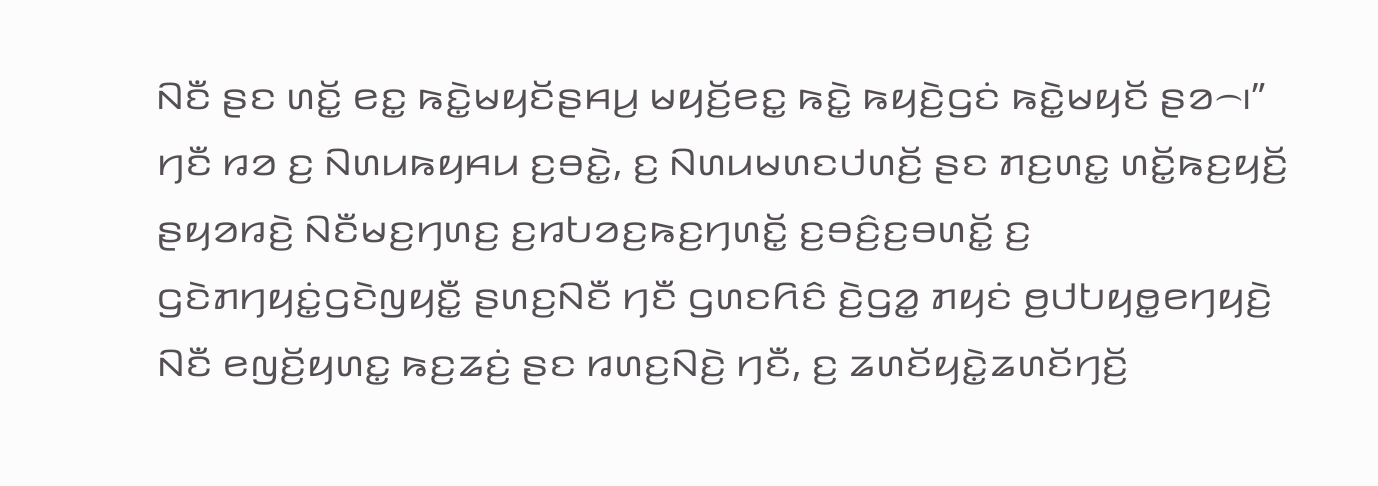ꤡꤢꤪ ꤔꤢ ꤛꤢꤩ꤭ ꤕꤢ꤭ ꤒꤢꤧ꤭ꤗꤟꤢꤩꤔꤌꤣ꤬ ꤗꤟꤢꤩ꤬ꤕꤢ꤭ ꤒꤢꤧ꤭ ꤒꤟꤢꤧ꤬ꤞꤢꤦ ꤒꤢꤧ꤭ꤗꤟꤢꤩ ꤔꤤ꤮꤯”
ꤚꤢꤪ ꤙꤤ ꤢ꤬ ꤡꤛꤣꤒꤟꤌꤣ ꤢ꤬ꤋꤢꤧ꤭, ꤢ꤬ ꤡꤛꤣꤗꤛꤢꤓꤛꤢꤩ꤬ ꤔꤢ ꤊꤢ꤬ꤛꤢ꤭ ꤛꤢꤩ꤭ꤒꤢ꤬ꤟꤢꤩ꤬ ꤔꤟꤤꤙꤢꤧ꤬ ꤡꤢꤪꤗꤢ꤬ꤚꤛꤢ꤬ ꤢ꤬ꤙꤝꤤꤢ꤬ꤒꤢ꤬ꤚꤛꤢꤩ꤭ ꤢ꤬ꤋꤢꤨ꤬ꤢ꤬ꤋꤛꤢꤩ꤭ ꤢ꤬ ꤞꤢꤧꤊꤚꤟꤢꤦ꤭ꤞꤢꤧꤜꤟꤢꤪ꤭ ꤔꤛꤢ꤬ꤡꤢꤪ ꤚꤢꤪ ꤞꤛꤢꤖꤢꤨ ꤢꤧ꤬ꤞꤤ꤭ ꤊꤟꤢꤦ ꤥ꤬ꤓꤝꤟꤥ꤭ꤕꤚꤟꤢꤧ꤬ ꤡꤢꤪ ꤕꤜꤢꤩ꤬ꤟꤛꤢ꤭ ꤒꤢ꤬ꤘꤢꤦ꤬ ꤔꤢ ꤙꤛꤢ꤬ꤡꤢꤧ꤬ ꤚꤢꤪ, ꤢ꤬ ꤘꤛꤢꤩꤟꤢꤧ꤭ꤘꤛꤢꤩꤚꤢꤩ꤬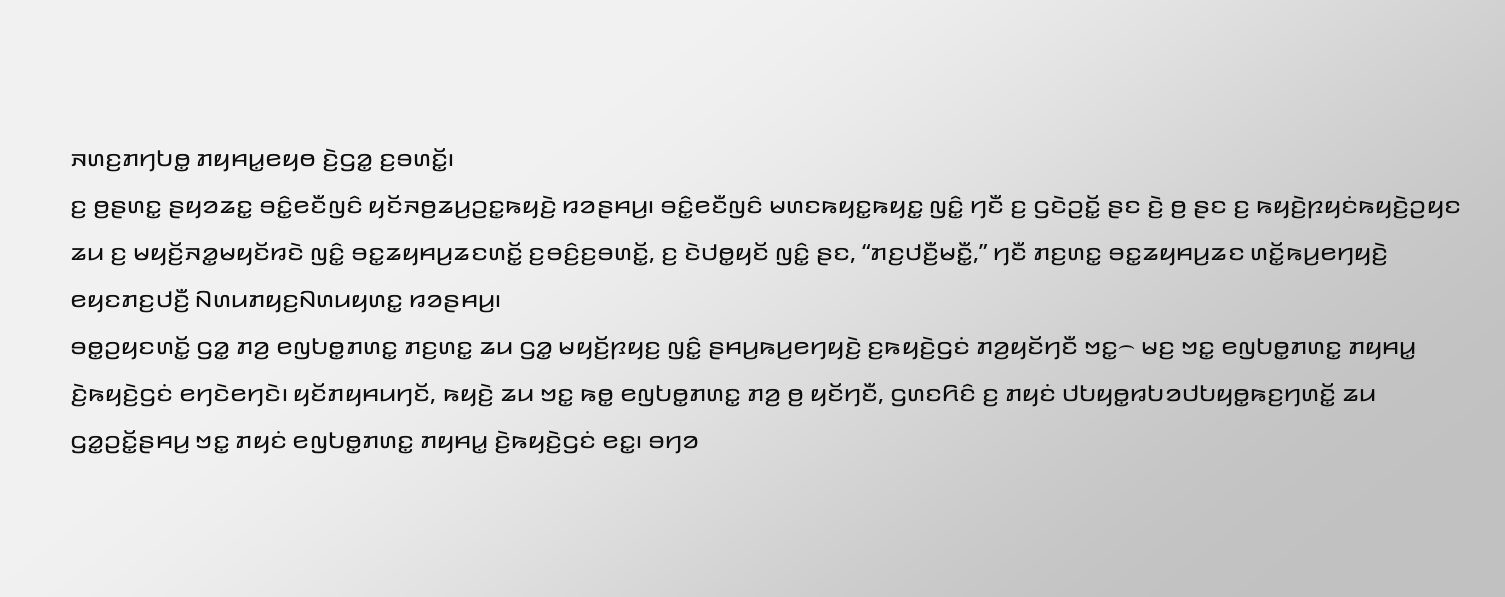ꤏꤛꤢ꤬ꤊꤚꤝꤥ꤭ ꤊꤟꤌꤣ꤭ꤕꤟꤥ ꤢꤧ꤬ꤞꤤ꤭ ꤢ꤬ꤋꤛꤢꤩ꤭꤯
ꤢ꤬ ꤥ꤬ꤔꤛꤢ꤭ ꤔꤟꤤꤘꤢ꤭ ꤋꤢꤨ꤭ꤕꤢꤪꤜꤢꤨ ꤟꤢꤩꤏꤥ꤬ꤘꤣ꤬ꤑꤢ꤭ꤒꤟꤢꤧ꤬ ꤙꤤꤔꤌꤣ꤬꤯ ꤋꤢꤨ꤭ꤕꤢꤪꤜꤢꤨ ꤗꤛꤢꤒꤟꤢ꤭ꤒꤟꤢ꤭ ꤜꤢꤨ꤭ ꤚꤢꤪ ꤢ꤬ ꤞꤢꤧꤑꤢꤩ꤭ ꤔꤢ ꤢꤧ꤬ ꤥ꤬ ꤔꤢ ꤢ꤬ ꤒꤟꤢꤧ꤬ꤐꤟꤢꤦꤒꤟꤢꤧ꤬ꤑꤟꤢ ꤘꤣ ꤢ꤬ ꤗꤟꤢꤩ꤬ꤏꤤ꤭ꤗꤟꤢꤩꤙꤢꤧ ꤜꤢꤨ꤭ ꤋꤢ꤭ꤘꤟꤌꤣ꤬ꤘꤢꤛꤢꤩ꤭ ꤢ꤬ꤋꤢꤨ꤬ꤢ꤬ꤋꤛꤢꤩ꤭, ꤢ꤬ ꤢꤧꤓꤥ꤭ꤟꤢꤩ ꤜꤢꤨ꤭ ꤔꤢ, “ꤊꤢ꤬ꤓꤢꤪ꤬ꤗꤢꤪ꤭,” ꤚꤢꤪ ꤊꤢ꤬ꤛꤢ꤭ ꤋꤢ꤭ꤘꤟꤌꤣ꤬ꤘꤢ ꤛꤢꤩ꤭ꤒꤣ꤬ꤕꤚꤟꤢꤧ꤬ ꤕꤟꤢꤊꤢ꤬ꤓꤢꤪ꤬ ꤡꤛꤣꤊꤟꤢ꤬ꤡꤛꤣꤟꤛꤢ꤭ ꤙꤤꤔꤌꤣ꤬꤯
ꤋꤥ꤭ꤑꤟꤢꤛꤢꤩ꤭ ꤞꤤ꤭ ꤊꤤ꤬ ꤕꤜꤝꤥ꤭ꤊꤛꤢ꤭ ꤊꤢ꤬ꤛꤢ꤭ ꤘꤣ ꤞꤤ꤭ ꤗꤟꤢꤩ꤬ꤐꤟꤢ꤬ ꤜꤢꤨ꤭ ꤔꤌꤣ꤬ꤒꤣ꤬ꤕꤚꤟꤢꤧ꤬ ꤢ꤬ꤒꤟꤢꤧ꤬ꤞꤢꤦ ꤊꤤ꤬ꤟꤢꤩꤚꤢꤪ ꤠꤢ꤭꤮ ꤗꤢ꤬ ꤠꤢ꤭ ꤕꤜꤝꤥ꤭ꤊꤛꤢ꤭ ꤊꤟꤌꤣ꤭ ꤢꤧ꤬ꤒꤟꤢꤧ꤬ꤞꤢꤦ ꤕꤚꤢꤧꤕꤚꤢꤧ꤯ ꤟꤢꤩꤊꤟꤌꤣꤚꤢꤩ, ꤒꤟꤢꤧ꤬ ꤘꤣ ꤠꤢ꤭ ꤒꤥ꤭ ꤕꤜꤝꤥ꤭ꤊꤛꤢ꤭ ꤊꤤ꤬ ꤥ꤬ ꤟꤢꤩꤚꤢꤪ, ꤞꤛꤢꤖꤢꤨ ꤢ꤬ ꤊꤟꤢꤦ ꤓꤝꤟꤥ꤭ꤙꤝꤤꤓꤝꤟꤥ꤭ꤒꤢ꤬ꤚꤛꤢꤩ꤭ ꤘꤣ ꤞꤤ꤭ꤑꤢꤩ꤭ꤔꤌꤣ꤬ ꤠꤢ꤭ ꤊꤟꤢꤦ ꤕꤜꤝꤥ꤭ꤊꤛꤢ꤭ ꤊꤟꤌꤣ꤭ ꤢꤧ꤬ꤒꤟꤢꤧ꤬ꤞꤢꤦ ꤕꤢ꤭꤯ ꤋꤚꤤ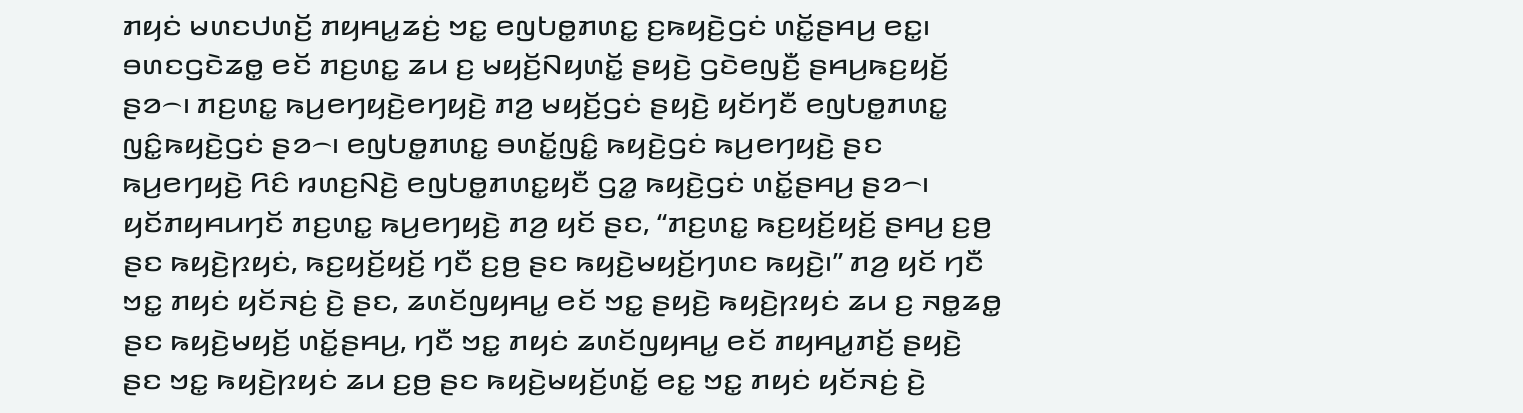ꤊꤟꤢꤦ ꤗꤛꤢꤓꤛꤢꤩ꤬ ꤊꤟꤌꤣ꤭ꤘꤢꤦ꤬ ꤠꤢ꤭ ꤕꤜꤝꤥ꤭ꤊꤛꤢ꤭ ꤢ꤬ꤒꤟꤢꤧ꤬ꤞꤢꤦ ꤛꤢꤩ꤭ꤔꤌꤣ꤬ ꤕꤢ꤭꤯
ꤋꤛꤢꤞꤢꤧꤘꤥ꤭ ꤕꤢꤩ ꤊꤢ꤬ꤛꤢ꤭ ꤘꤣ ꤢ꤬ ꤗꤟꤢꤩ꤬ꤡꤟꤛꤢꤩ꤭ ꤔꤟꤢꤧ꤬ ꤞꤢꤧꤕꤜꤢꤪ꤬ ꤔꤌꤣ꤬ꤒꤢ꤬ꤟꤢꤩ꤬ ꤔꤤ꤮꤯ ꤊꤢ꤬ꤛꤢ꤭ ꤒꤣ꤬ꤕꤚꤟꤢꤧ꤬ꤕꤚꤟꤢꤧ꤬ ꤊꤤ꤬ ꤗꤟꤢꤩ꤬ꤞꤢꤦ ꤔꤟꤢꤧ꤬ ꤟꤢꤩꤚꤢꤪ ꤕꤜꤝꤥ꤭ꤊꤛꤢ꤭ ꤜꤢꤨ꤭ꤒꤟꤢꤧ꤬ꤞꤢꤦ ꤔꤤ꤮꤯ ꤕꤜꤝꤥ꤭ꤊꤛꤢ꤭ ꤋꤛꤢꤩ꤭ꤜꤢꤨ꤭ ꤒꤟꤢꤧ꤬ꤞꤢꤦ ꤒꤣ꤬ꤕꤚꤟꤢꤧ꤬ ꤔꤢ ꤒꤣ꤬ꤕꤚꤟꤢꤧ꤬ ꤖꤢꤨ ꤙꤛꤢ꤬ꤡꤢꤧ꤬ ꤕꤜꤝꤥ꤭ꤊꤛꤢ꤭ꤟꤢꤪ ꤞꤤ꤭ ꤒꤟꤢꤧ꤬ꤞꤢꤦ ꤛꤢꤩ꤭ꤔꤌꤣ꤬ ꤔꤤ꤮꤯
ꤟꤢꤩꤊꤟꤌꤣꤚꤢꤩ ꤊꤢ꤬ꤛꤢ꤭ ꤒꤣ꤬ꤕꤚꤟꤢꤧ꤬ ꤊꤤ꤬ ꤟꤢꤩ ꤔꤢ, “ꤊꤢ꤬ꤛꤢ꤭ ꤒꤢ꤬ꤟꤢꤩ꤬ꤟꤢꤩ꤬ ꤔꤌꤣ꤬ ꤢ꤬ꤥ꤬ ꤔꤢ ꤒꤟꤢꤧ꤬ꤐꤟꤢꤦ, ꤒꤢ꤬ꤟꤢꤩ꤬ꤟꤢꤩ꤬ ꤚꤢꤪ ꤢ꤬ꤥ꤬ ꤔꤢ ꤒꤟꤢꤧ꤬ꤗꤟꤢꤩ꤬ꤚꤛꤢ ꤒꤟꤢꤧ꤬꤯” ꤊꤤ꤬ ꤟꤢꤩ ꤚꤢꤪ ꤠꤢ꤭ ꤊꤟꤢꤦ ꤟꤢꤩꤏꤢꤦ꤬ ꤢꤧ꤬ ꤔꤢ, ꤘꤛꤢꤩꤜꤟꤌꤣ꤭ ꤕꤢꤩ ꤠꤢ꤭ ꤔꤟꤢꤧ꤬ ꤒꤟꤢꤧ꤬ꤐꤟꤢꤦ ꤘꤣ ꤢ꤬ ꤏꤥ꤭ꤘꤥ꤭ ꤔꤢ ꤒꤟꤢꤧ꤬ꤗꤟꤢꤩ꤬ ꤛꤢꤩ꤭ꤔꤌꤣ꤬, ꤚꤢꤪ ꤠꤢ꤭ ꤊꤟꤢꤦ ꤘꤛꤢꤩꤜꤟꤌꤣ꤭ ꤕꤢꤩ ꤊꤟꤌꤣ꤭ꤊꤢꤩ꤬ ꤔꤟꤢꤧ꤬ ꤔꤢ ꤠꤢ꤭ ꤒꤟꤢꤧ꤬ꤐꤟꤢꤦ ꤘꤣ ꤢ꤬ꤥ꤬ ꤔꤢ ꤒꤟꤢꤧ꤬ꤗꤟꤢꤩ꤬ꤛꤢꤩ꤭ ꤕꤢ꤭ ꤠꤢ꤭ ꤊꤟꤢꤦ ꤟꤢꤩꤏꤢꤦ꤬ ꤢꤧ꤬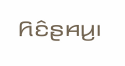ꤖꤢꤨꤔꤌꤣ꤬꤯